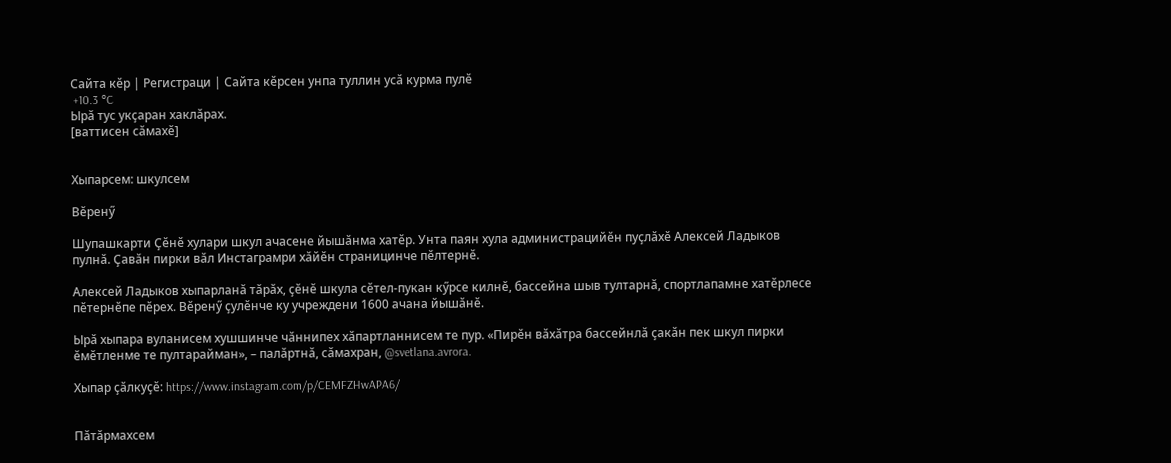Сайта кӗр | Регистраци | Сайта кӗрсен унпа туллин усӑ курма пулӗ
 +10.3 °C
Ырӑ тус укҫаран хаклӑрах.
[ваттисен сӑмахӗ]


Хыпарсем: шкулсем

Вӗренӳ

Шупашкарти Ҫӗнӗ хулари шкул ачасене йышӑнма хатӗр. Унта паян хула администрацийӗн пуҫлӑхӗ Алексей Ладыков пулнӑ. Ҫавӑн пирки вӑл Инстаграмри хӑйӗн страницинче пӗлтернӗ.

Алексей Ладыков хыпарланӑ тӑрӑх, ҫӗнӗ шкула сӗтел-пукан кӳрсе килнӗ, бассейна шыв тултарнӑ, спортлапамне хатӗрлесе пӗтернӗпе пӗрех. Вӗренӳ ҫулӗнче ку учреждени 1600 ачана йышӑнӗ.

Ырӑ хыпара вуланисем хушшинче чӑннипех хӑпартланнисем те пур. «Пирӗн вӑхӑтра бассейнлӑ ҫакӑн пек шкул пирки ӗмӗтленме те пултарайман», – палӑртнӑ, сӑмахран, @svetlana.avrora.

Хыпар ҫӑлкуҫӗ: https://www.instagram.com/p/CEMFZHwAPA6/


Пӑтӑрмахсем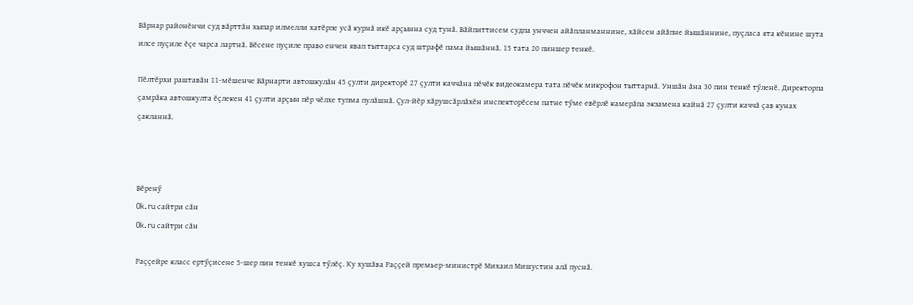Вӑрнар районӗнчи суд вӑрттӑн хыпар илмелли хатӗрпе усӑ курнӑ икӗ арҫынна суд тунӑ. Вӑйпиттисем судпа унччен айӑпланманнине, хӑйсен айӑпне йышӑннине, пуҫласа ята кӗнине шута илсе пуҫиле ӗҫе чарса лартнӑ. Вӗсене пуҫиле право енчен явап тыттарса суд штрафӗ пама йышӑннӑ. 15 тата 20 пиншер тенкӗ.

Пӗлтӗрхи раштавӑн 11-мӗшенче Вӑрнарти автошкулӑн 45 ҫулти директорӗ 27 ҫулти каччӑна пӗчӗк видеокамера тата пӗчӗк микрофон тыттарнӑ. Уншӑн ӑна 30 пин тенкӗ тӳленӗ. Директорпа ҫамрӑка автошкулта ӗҫлекен 41 ҫулти арҫын пӗр чӗлхе тупма пулӑшнӑ. Ҫул-йӗр хӑрушсӑрлӑхӗн инспекторӗсем патне тӳме евӗрлӗ камерӑпа экзамена кайнӑ 27 ҫулти каччӑ ҫав кунах ҫакланнӑ.



Вӗренӳ
Ok.ru сайтри сӑн
Ok.ru сайтри сӑн

Раҫҫейре класс ертӳҫисене 5-шер пин тенкӗ хушса тӳлӗҫ. Ку хушӑва Раҫҫей премьер-министрӗ Михаил Мишустин алӑ пуснӑ.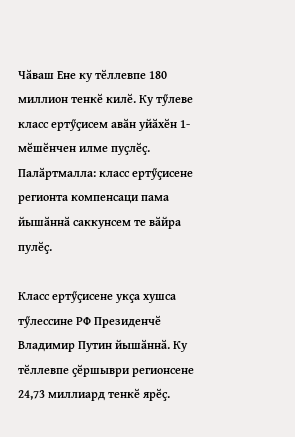Чӑваш Ене ку тӗллевпе 180 миллион тенкӗ килӗ. Ку тӳлеве класс ертӳҫисем авӑн уйӑхӗн 1-мӗшӗнчен илме пуҫлӗҫ. Палӑртмалла: класс ертӳҫисене регионта компенсаци пама йышӑннӑ саккунсем те вӑйра пулӗҫ.

Класс ертӳҫисене укҫа хушса тӳлессине РФ Президенчӗ Владимир Путин йышӑннӑ. Ку тӗллевпе ҫӗршыври регионсене 24,73 миллиард тенкӗ ярӗҫ.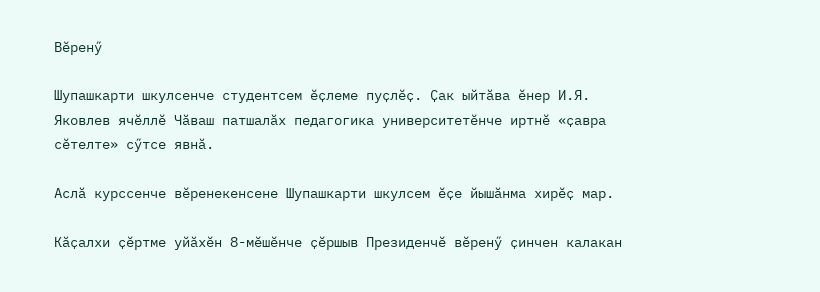Вӗренӳ

Шупашкарти шкулсенче студентсем ӗҫлеме пуҫлӗҫ. Ҫак ыйтӑва ӗнер И.Я. Яковлев ячӗллӗ Чӑваш патшалӑх педагогика университетӗнче иртнӗ «ҫавра сӗтелте» сӳтсе явнӑ.

Аслӑ курссенче вӗренекенсене Шупашкарти шкулсем ӗҫе йышӑнма хирӗҫ мар.

Кӑҫалхи ҫӗртме уйӑхӗн 8-мӗшӗнче ҫӗршыв Президенчӗ вӗренӳ ҫинчен калакан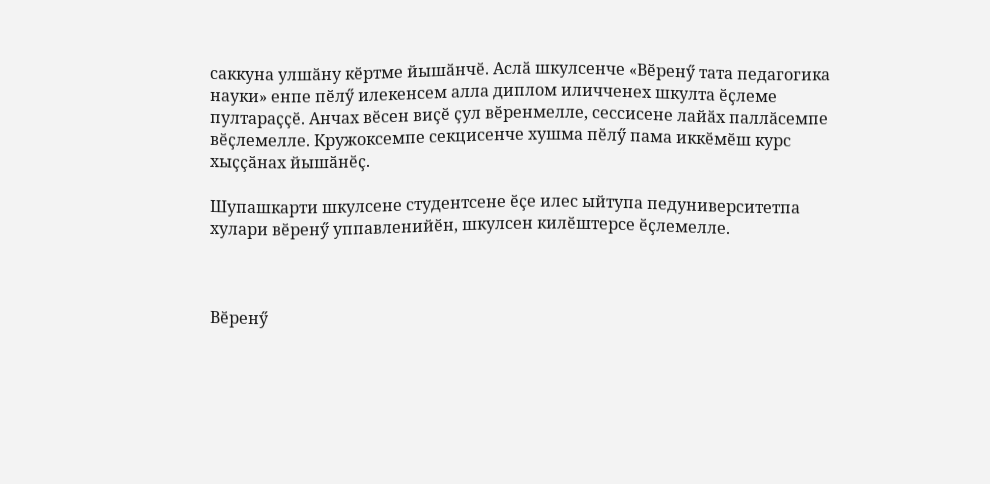саккуна улшӑну кӗртме йышӑнчӗ. Аслӑ шкулсенче «Вӗренӳ тата педагогика науки» енпе пӗлӳ илекенсем алла диплом иличченех шкулта ӗҫлеме пултараҫҫӗ. Анчах вӗсен виҫӗ ҫул вӗренмелле, сессисене лайӑх паллӑсемпе вӗҫлемелле. Кружоксемпе секцисенче хушма пӗлӳ пама иккӗмӗш курс хыҫҫӑнах йышӑнӗҫ.

Шупашкарти шкулсене студентсене ӗҫе илес ыйтупа педуниверситетпа хулари вӗренӳ уппавленийӗн, шкулсен килӗштерсе ӗҫлемелле.



Вӗренӳ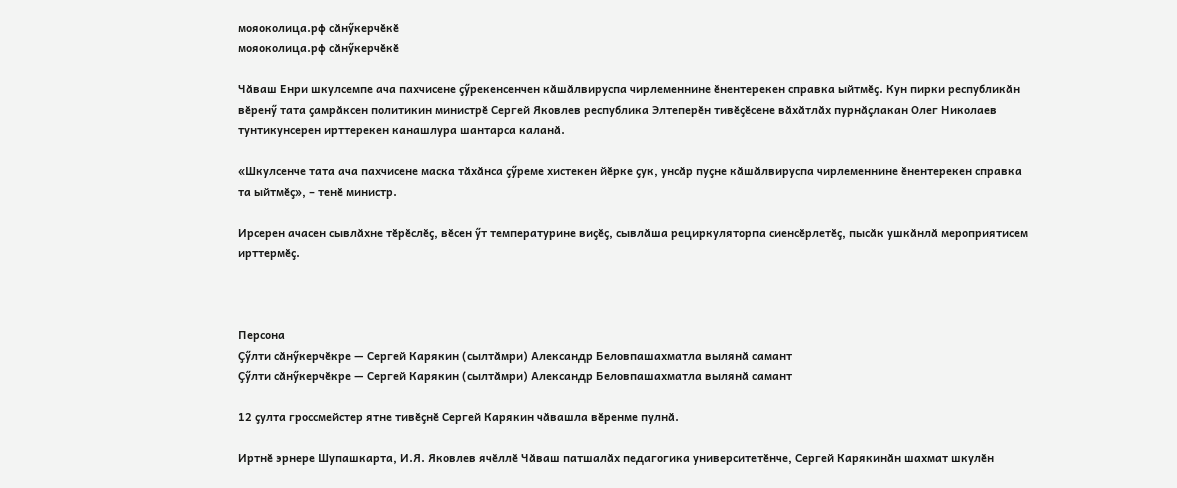мояоколица.рф сӑнӳкерчӗкӗ
мояоколица.рф сӑнӳкерчӗкӗ

Чӑваш Енри шкулсемпе ача пахчисене ҫӳрекенсенчен кӑшӑлвируспа чирлеменнине ӗнентерекен справка ыйтмӗҫ. Кун пирки республикӑн вӗренӳ тата ҫамрӑксен политикин министрӗ Сергей Яковлев республика Элтеперӗн тивӗҫӗсене вӑхӑтлӑх пурнӑҫлакан Олег Николаев тунтикунсерен ирттерекен канашлура шантарса каланӑ.

«Шкулсенче тата ача пахчисене маска тӑхӑнса ҫӳреме хистекен йӗрке ҫук, унсӑр пуҫне кӑшӑлвируспа чирлеменнине ӗнентерекен справка та ыйтмӗҫ», – тенӗ министр.

Ирсерен ачасен сывлӑхне тӗрӗслӗҫ, вӗсен ӳт температурине виҫӗҫ, сывлӑша рециркуляторпа сиенсӗрлетӗҫ, пысӑк ушкӑнлӑ мероприятисем ирттермӗҫ.



Персона
Ҫӳлти сӑнӳкерчӗкре — Сергей Карякин (сылтӑмри) Александр Беловпашахматла вылянӑ самант
Ҫӳлти сӑнӳкерчӗкре — Сергей Карякин (сылтӑмри) Александр Беловпашахматла вылянӑ самант

12 ҫулта гроссмейстер ятне тивӗҫнӗ Сергей Карякин чӑвашла вӗренме пулнӑ.

Иртнӗ эрнере Шупашкарта, И.Я. Яковлев ячӗллӗ Чӑваш патшалӑх педагогика университетӗнче, Сергей Карякинӑн шахмат шкулӗн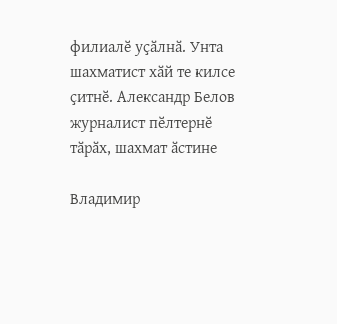филиалӗ уҫӑлнӑ. Унта шахматист хӑй те килсе ҫитнӗ. Александр Белов журналист пӗлтернӗ тӑрӑх, шахмат ӑстине

Владимир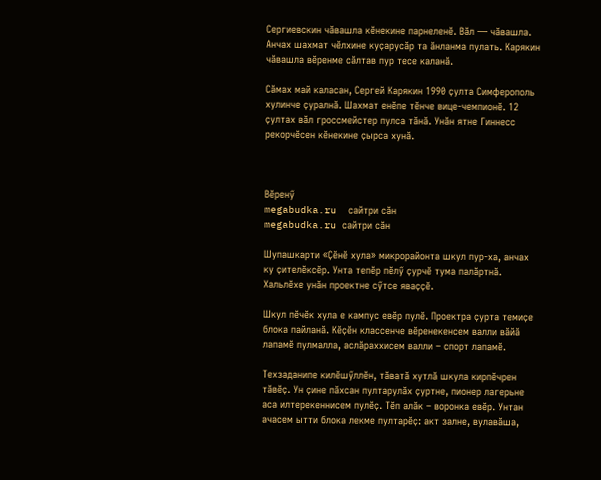Сергиевскин чӑвашла кӗнекине парнеленӗ. Вӑл — чӑвашла. Анчах шахмат чӗлхине куҫарусӑр та ӑнланма пулать. Карякин чӑвашла вӗренме сӑлтав пур тесе каланӑ.

Сӑмах май каласан, Сергей Карякин 1990 ҫулта Симферополь хулинче ҫуралнӑ. Шахмат енӗпе тӗнче вице-чемпионӗ. 12 ҫултах вӑл гроссмейстер пулса тӑнӑ. Унӑн ятне Гиннесс рекорчӗсен кӗнекине ҫырса хунӑ.



Вӗренӳ
megabudka.ru  сайтри сӑн
megabudka.ru сайтри сӑн

Шупашкарти «Ҫӗнӗ хула» микрорайонта шкул пур-ха, анчах ку ҫителӗксӗр. Унта тепӗр пӗлӳ ҫурчӗ тума палӑртнӑ. Хальлӗхе унӑн проектне сӳтсе яваҫҫӗ.

Шкул пӗчӗк хула е кампус евӗр пулӗ. Проектра ҫурта темиҫе блока пайланӑ. Кӗҫӗн классенче вӗренекенсем валли вӑйӑ лапамӗ пулмалла, аслӑраххисем валли – спорт лапамӗ.

Техзаданипе килӗшӳллӗн, тӑватӑ хутлӑ шкула кирпӗчрен тӑвӗҫ. Ун ҫине пӑхсан пултарулӑх ҫуртне, пионер лагерьне аса илтерекеннисем пулӗҫ. Тӗп алӑк – воронка евӗр. Унтан ачасем ытти блока лекме пултарӗҫ: акт залне, вулавӑша,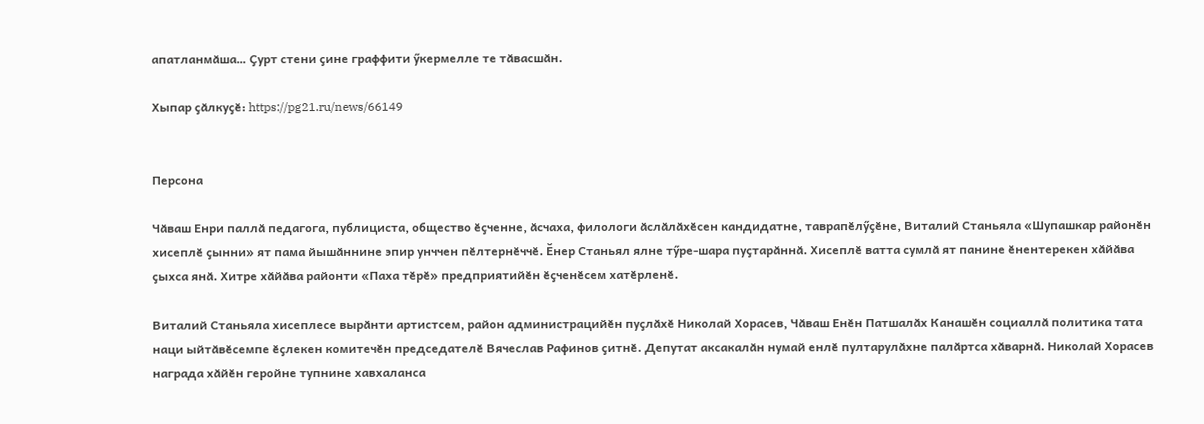апатланмӑша… Ҫурт стени ҫине граффити ӳкермелле те тӑвасшӑн.

Хыпар ҫӑлкуҫӗ: https://pg21.ru/news/66149


Персона

Чӑваш Енри паллӑ педагога, публициста, общество ӗҫченне, ӑсчаха, филологи ӑслӑлӑхӗсен кандидатне, таврапӗлӳҫӗне, Виталий Станьяла «Шупашкар районӗн хисеплӗ ҫынни» ят пама йышӑннине эпир унччен пӗлтернӗччӗ. Ӗнер Станьял ялне тӳре-шара пуҫтарӑннӑ. Хисеплӗ ватта сумлӑ ят панине ӗнентерекен хӑйӑва ҫыхса янӑ. Хитре хӑйӑва районти «Паха тӗрӗ» предприятийӗн ӗҫченӗсем хатӗрленӗ.

Виталий Станьяла хисеплесе вырӑнти артистсем, район администрацийӗн пуҫлӑхӗ Николай Хорасев, Чӑваш Енӗн Патшалӑх Канашӗн социаллӑ политика тата наци ыйтӑвӗсемпе ӗҫлекен комитечӗн председателӗ Вячеслав Рафинов ҫитнӗ. Депутат аксакалӑн нумай енлӗ пултарулӑхне палӑртса хӑварнӑ. Николай Хорасев награда хӑйӗн геройне тупнине хавхаланса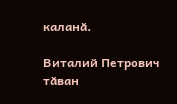каланӑ.

Виталий Петрович тӑван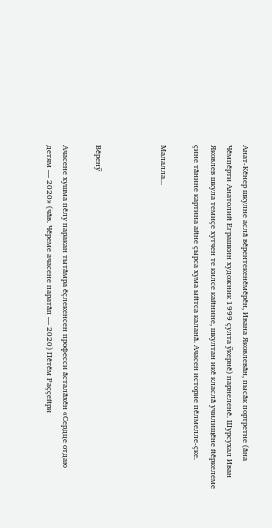Анат-Кӗнер шкулне аслӑ вӗрентекенӗмӗрӗн, Ивана Яковлевӑн, пысӑк портретне (ӑна Чӗмпӗрти Анатолий Еграшкин художник 1999 ҫулта ӳкернӗ) парнеленӗ. Шурсухал Иван Яковлев шкула темиҫе хутчен те килсе кайнине, шкултан икӗ класлӑ училищӗне йӗркелеме ҫине тӑнине картина айне ҫырса хума ыйтса каланӑ. Ачасен историе пӗлмелле-ҫке.

Малалла...



Вӗренӳ

Ачасене хушма пӗлу паракан тытӑмра ӗҫлекенсен професси ӑсталӑхӗн «Сердце отдаю детям — 2020» (чӑв. Чӗреме ачасене паратӑп — 2020) Пӗтӗм Раҫҫейри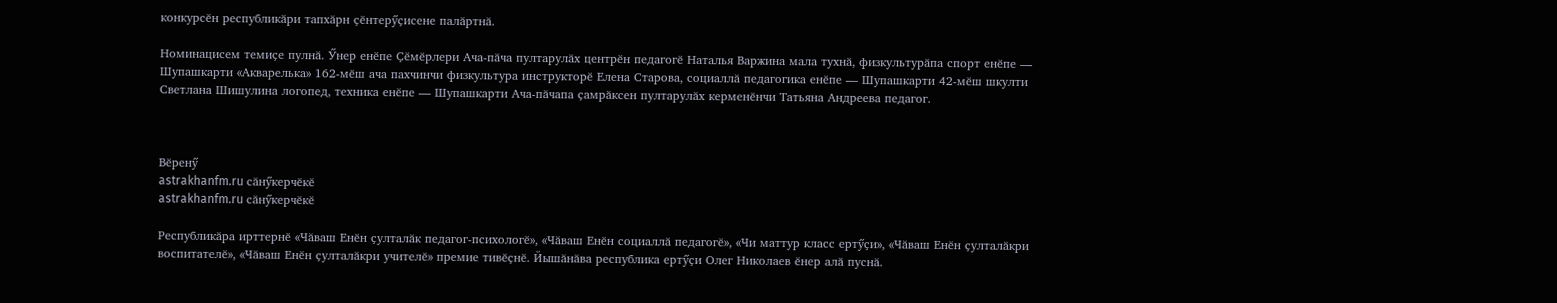конкурсӗн республикӑри тапхӑрн ҫӗнтерӳҫисене палӑртнӑ.

Номинацисем темиҫе пулнӑ. Ӳнер енӗпе Ҫӗмӗрлери Ача-пӑча пултарулӑх центрӗн педагогӗ Наталья Варжина мала тухнӑ, физкультурӑпа спорт енӗпе — Шупашкарти «Акварелька» 162-мӗш ача пахчинчи физкультура инструкторӗ Елена Старова, социаллӑ педагогика енӗпе — Шупашкарти 42-мӗш шкулти Светлана Шишулина логопед, техника енӗпе — Шупашкарти Ача-пӑчапа ҫамрӑксен пултарулӑх керменӗнчи Татьяна Андреева педагог.



Вӗренӳ
astrakhanfm.ru сӑнӳкерчӗкӗ
astrakhanfm.ru сӑнӳкерчӗкӗ

Республикӑра ирттернӗ «Чӑваш Енӗн ҫулталӑк педагог-психологӗ», «Чӑваш Енӗн социаллӑ педагогӗ», «Чи маттур класс ертӳҫи», «Чӑваш Енӗн ҫулталӑкри воспитателӗ», «Чӑваш Енӗн ҫулталӑкри учителӗ» премие тивӗҫнӗ. Йышӑнӑва республика ертӳҫи Олег Николаев ӗнер алӑ пуснӑ.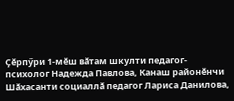Ҫӗрпӳри 1-мӗш вӑтам шкулти педагог-психолог Надежда Павлова, Канаш районӗнчи Шӑхасанти социаллӑ педагог Лариса Данилова,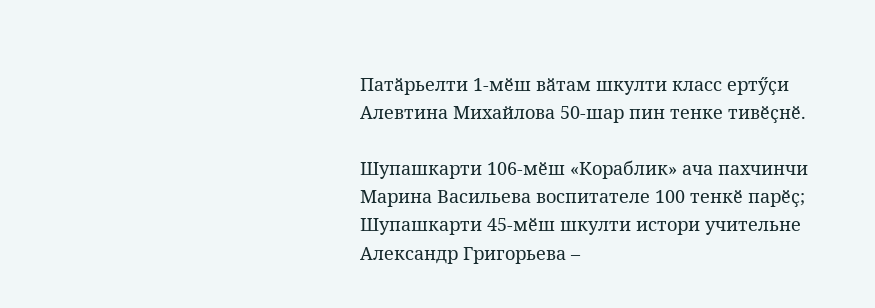Патӑрьелти 1-мӗш вӑтам шкулти класс ертӳҫи Алевтина Михайлова 50-шар пин тенке тивӗҫнӗ.

Шупашкарти 106-мӗш «Кораблик» ача пахчинчи Марина Васильева воспитателе 100 тенкӗ парӗҫ; Шупашкарти 45-мӗш шкулти истори учительне Александр Григорьева –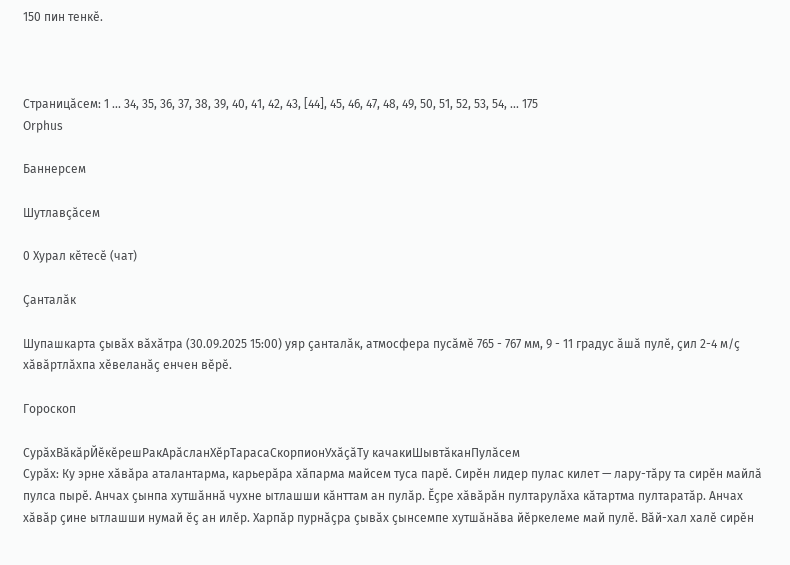150 пин тенкӗ.



Страницӑсем: 1 ... 34, 35, 36, 37, 38, 39, 40, 41, 42, 43, [44], 45, 46, 47, 48, 49, 50, 51, 52, 53, 54, ... 175
Orphus

Баннерсем

Шутлавҫӑсем

0 Хурал кӗтесӗ (чат)

Ҫанталӑк

Шупашкарта ҫывӑх вӑхӑтра (30.09.2025 15:00) уяр ҫанталӑк, атмосфера пусӑмӗ 765 - 767 мм, 9 - 11 градус ӑшӑ пулӗ, ҫил 2-4 м/ҫ хӑвӑртлӑхпа хӗвеланӑҫ енчен вӗрӗ.

Гороскоп

СурӑхВӑкӑрЙӗкӗрешРакАрӑсланХӗрТарасаСкорпионУхӑҫӑТу качакиШывтӑканПулӑсем
Сурӑх: Ку эрне хӑвӑра аталантарма, карьерӑра хӑпарма майсем туса парӗ. Сирӗн лидер пулас килет — лару-тӑру та сирӗн майлӑ пулса пырӗ. Анчах ҫынпа хутшӑннӑ чухне ытлашши кӑнттам ан пулӑр. Ӗҫре хӑвӑрӑн пултарулӑха кӑтартма пултаратӑр. Анчах хӑвӑр ҫине ытлашши нумай ӗҫ ан илӗр. Харпӑр пурнӑҫра ҫывӑх ҫынсемпе хутшӑнӑва йӗркелеме май пулӗ. Вӑй-хал халӗ сирӗн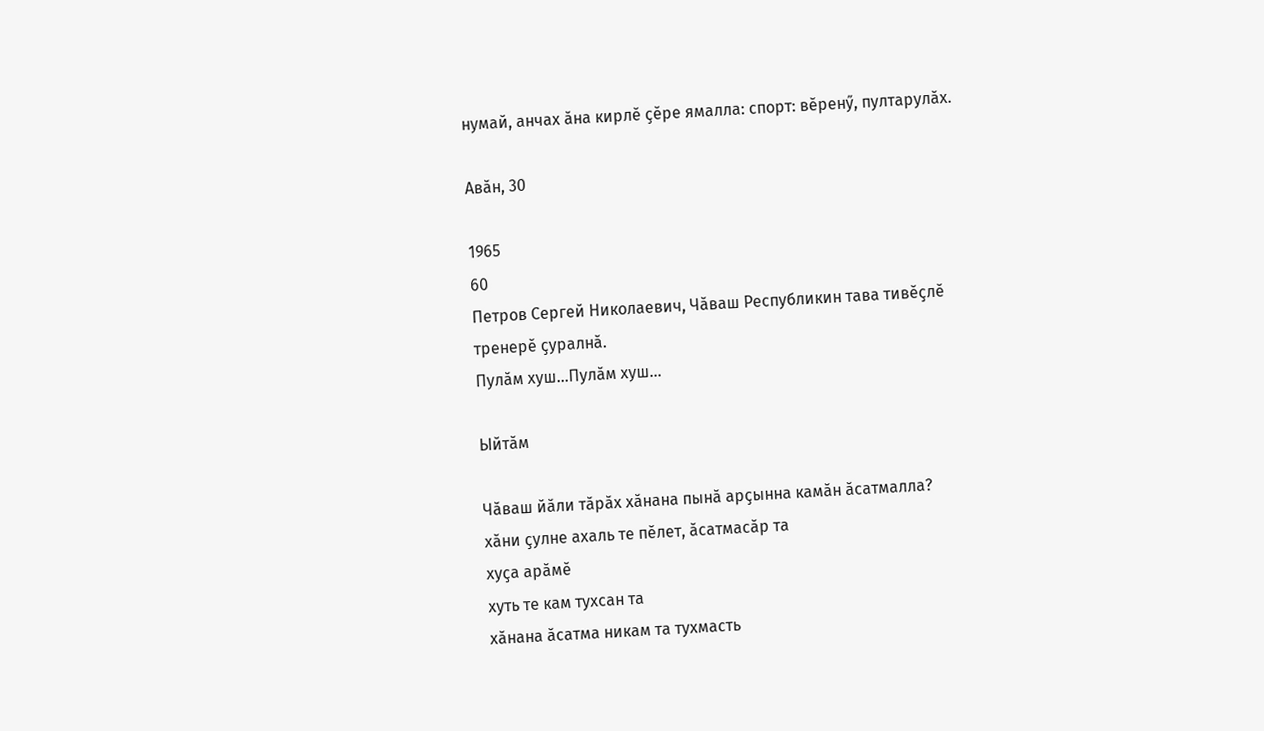нумай, анчах ӑна кирлӗ ҫӗре ямалла: спорт: вӗренӳ, пултарулӑх.

Авӑн, 30

1965
60
Петров Сергей Николаевич, Чӑваш Республикин тава тивӗҫлӗ тренерӗ ҫуралнӑ.
Пулӑм хуш...Пулӑм хуш...

Ыйтӑм

Чӑваш йӑли тӑрӑх хӑнана пынӑ арҫынна камӑн ӑсатмалла?
хӑни ҫулне ахаль те пӗлет, ӑсатмасӑр та
хуҫа арӑмӗ
хуть те кам тухсан та
хӑнана ӑсатма никам та тухмасть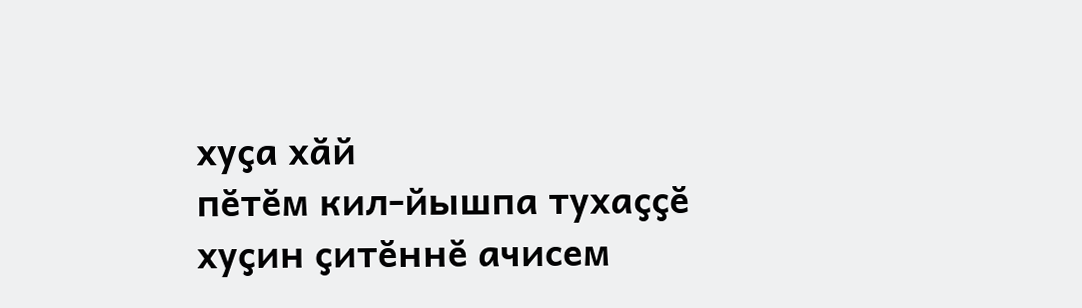хуҫа хӑй
пӗтӗм кил-йышпа тухаҫҫӗ
хуҫин ҫитӗннӗ ачисем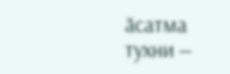ӑсатма тухни —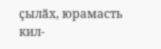ҫылӑх, юрамасть
кил-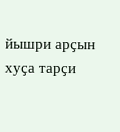йышри арҫын
хуҫа тарҫи